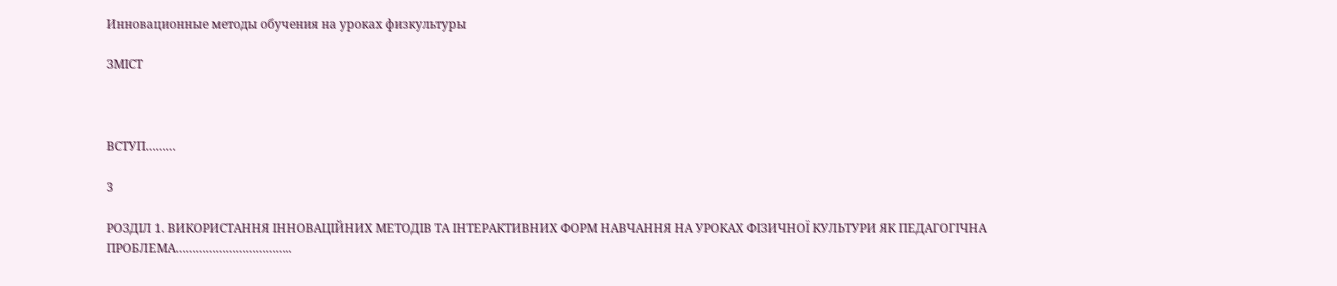Инновационные методы обучения на уроках физкультуры

ЗМІСТ



ВСТУП………

3

РОЗДІЛ 1. ВИКОРИСТАННЯ ІННОВАЦІЙНИХ МЕТОДІВ ТА ІНТЕРАКТИВНИХ ФОРМ НАВЧАННЯ НА УРОКАХ ФІЗИЧНОЇ КУЛЬТУРИ ЯК ПЕДАГОГІЧНА ПРОБЛЕМА……………………………..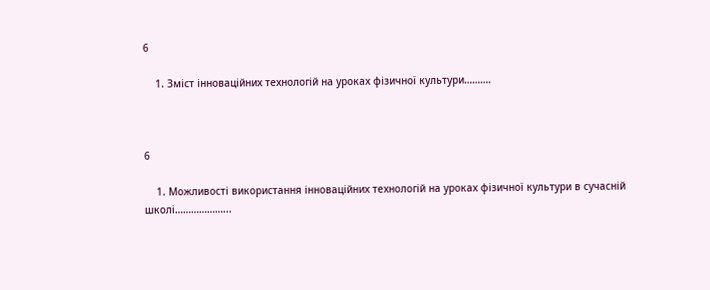6

    1. Зміст інноваційних технологій на уроках фізичної культури……….



6

    1. Можливості використання інноваційних технологій на уроках фізичної культури в сучасній школі………………...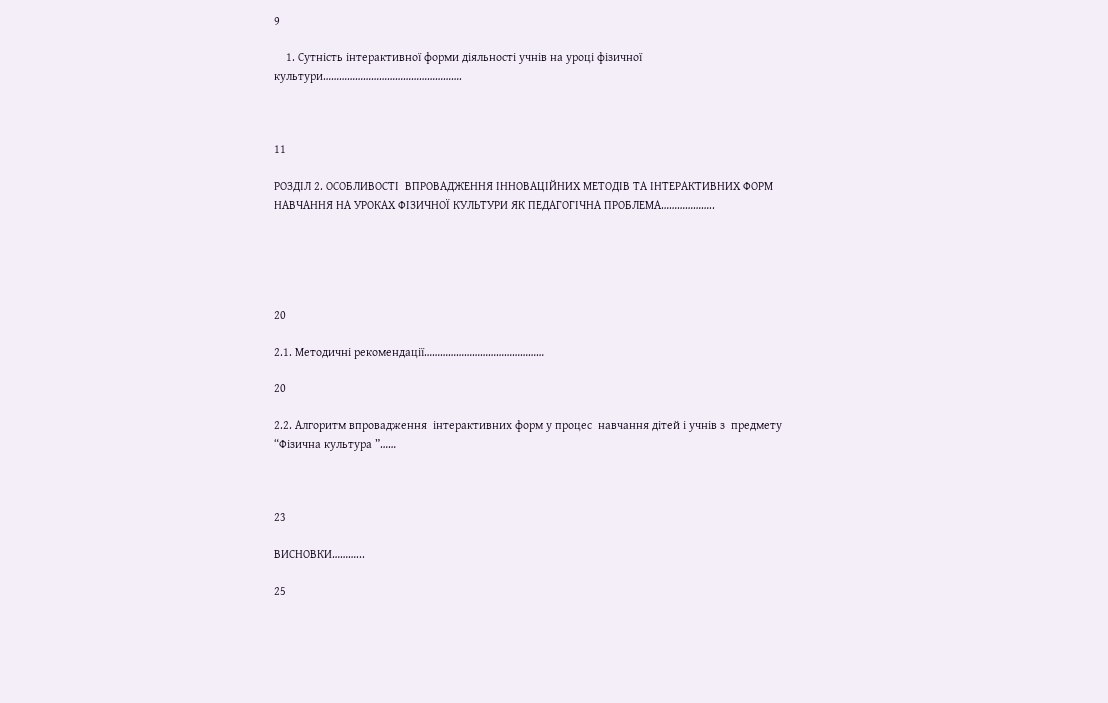9

    1. Сутність інтерактивної форми діяльності учнів на уроці фізичної культури…………………………………………….



11

РОЗДІЛ 2. ОСОБЛИВОСТІ  ВПРОВАДЖЕННЯ ІННОВАЦІЙНИХ МЕТОДІВ ТА ІНТЕРАКТИВНИХ ФОРМ НАВЧАННЯ НА УРОКАХ ФІЗИЧНОЇ КУЛЬТУРИ ЯК ПЕДАГОГІЧНА ПРОБЛЕМА………………..





20

2.1. Методичні рекомендації………………………………………

20

2.2. Алгоритм впровадження  інтерактивних форм у процес  навчання дітей і учнів з  предмету “Фізична культура ”……



23

ВИСНОВКИ………...

25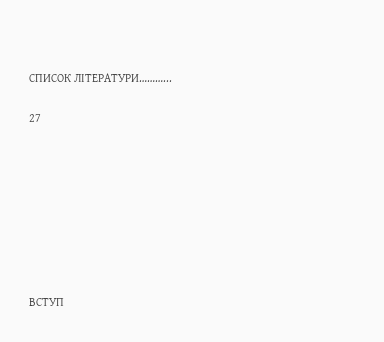СПИСОК ЛІТЕРАТУРИ………...

27








ВСТУП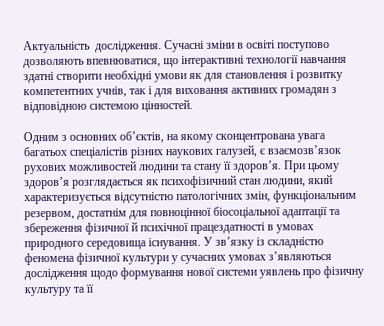Актуальність  дослідження. Сучасні зміни в освіті поступово дозволяють впевнюватися, що інтерактивні технології навчання здатні створити необхідні умови як для становлення і розвитку компетентних учнів, так і для виховання активних громадян з відповідною системою цінностей.

Одним з основних об’єктів, на якому сконцентрована увага багатьох спеціалістів різних наукових галузей, є взаємозв’язок рухових можливостей людини та стану її здоров’я. При цьому здоров’я розглядається як психофізичний стан людини, який характеризується відсутністю патологічних змін, функціональним резервом, достатнім для повноцінної біосоціальної адаптації та збереження фізичної й психічної працездатності в умовах природного середовища існування. У зв’язку із складністю феномена фізичної культури у сучасних умовах з’являються дослідження щодо формування нової системи уявлень про фізичну культуру та її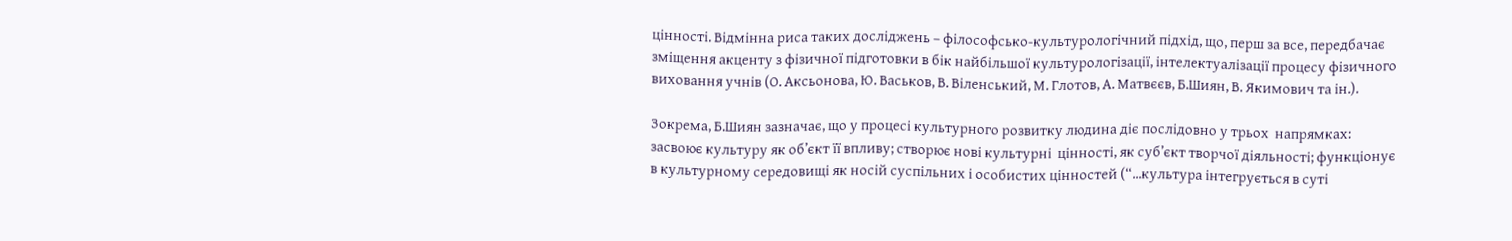цінності. Відмінна риса таких досліджень – філософсько-культурологічний підхід, що, перш за все, передбачає зміщення акценту з фізичної підготовки в бік найбільшої культурологізації, інтелектуалізації процесу фізичного виховання учнів (О. Аксьонова, Ю. Васьков, В. Віленський, М. Глотов, А. Матвєєв, Б.Шиян, В. Якимович та ін.).

Зокрема, Б.Шиян зазначає, що у процесі культурного розвитку людина діє послідовно у трьох  напрямках: засвоює культуру як об’єкт її впливу; створює нові культурні  цінності, як суб’єкт творчої діяльності; функціонує в культурному середовищі як носій суспільних і особистих цінностей (“...культура інтегрується в суті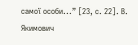самої особи...” [23, с. 22]. В. Якимович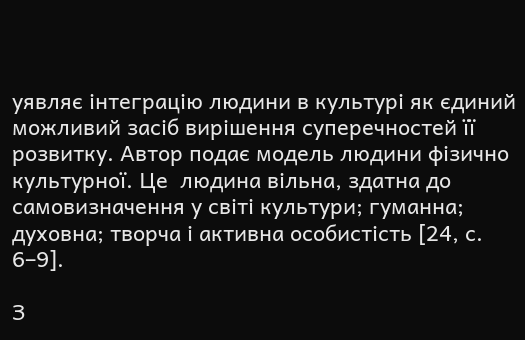уявляє інтеграцію людини в культурі як єдиний можливий засіб вирішення суперечностей її розвитку. Автор подає модель людини фізично культурної. Це  людина вільна, здатна до самовизначення у світі культури; гуманна; духовна; творча і активна особистість [24, с. 6–9].

З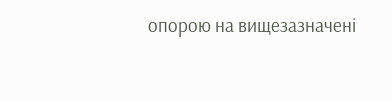опорою на вищезазначені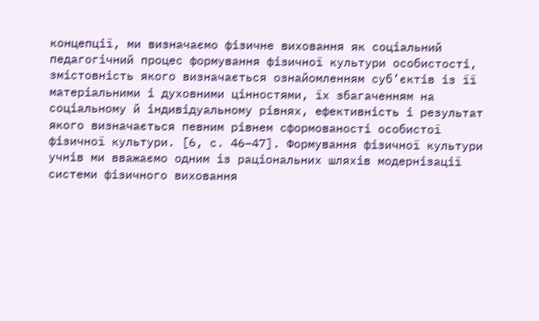концепції, ми визначаємо фізичне виховання як соціальний педагогічний процес формування фізичної культури особистості, змістовність якого визначається ознайомленням суб’єктів із її матеріальними і духовними цінностями, їх збагаченням на соціальному й індивідуальному рівнях, ефективність і результат якого визначається певним рівнем сформованості особистої фізичної культури. [6, с. 46–47]. Формування фізичної культури учнів ми вважаємо одним із раціональних шляхів модернізації системи фізичного виховання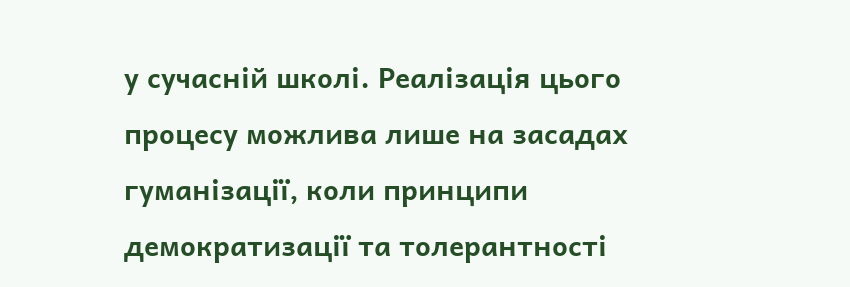у сучасній школі. Реалізація цього процесу можлива лише на засадах гуманізації, коли принципи демократизації та толерантності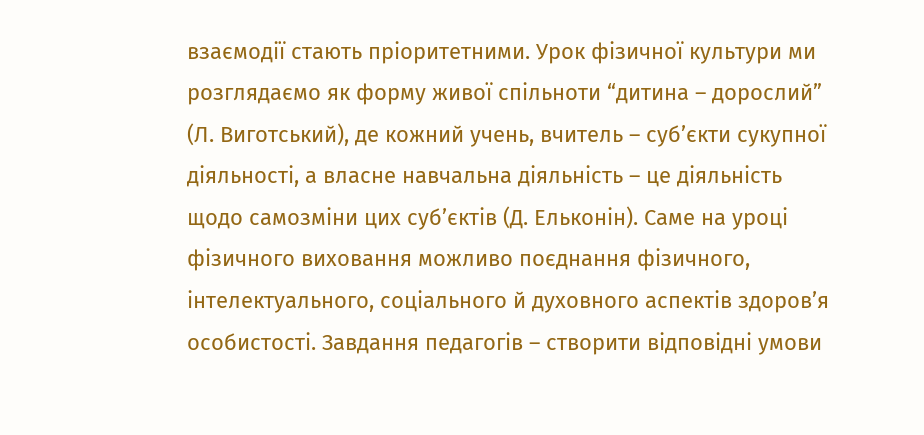взаємодії стають пріоритетними. Урок фізичної культури ми розглядаємо як форму живої спільноти “дитина – дорослий” (Л. Виготський), де кожний учень, вчитель – суб’єкти сукупної діяльності, а власне навчальна діяльність – це діяльність щодо самозміни цих суб’єктів (Д. Ельконін). Саме на уроці фізичного виховання можливо поєднання фізичного, інтелектуального, соціального й духовного аспектів здоров’я особистості. Завдання педагогів – створити відповідні умови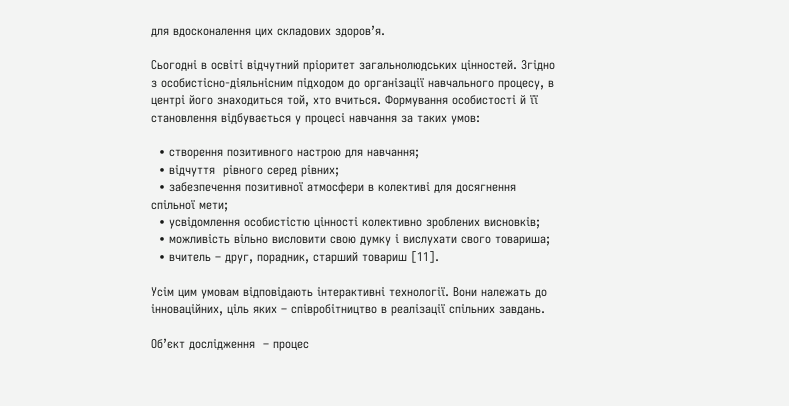для вдосконалення цих складових здоров’я.

Сьогодні в освіті відчутний пріоритет загальнолюдських цінностей. Згідно з особистісно-діяльнісним підходом до організації навчального процесу, в центрі його знаходиться той, хто вчиться. Формування особистості й її становлення відбувається у процесі навчання за таких умов:

  • створення позитивного настрою для навчання;
  • відчуття  рівного серед рівних;
  • забезпечення позитивної атмосфери в колективі для досягнення спільної мети;
  • усвідомлення особистістю цінності колективно зроблених висновків;
  • можливість вільно висловити свою думку і вислухати свого товариша;
  • вчитель – друг, порадник, старший товариш [11].

Усім цим умовам відповідають інтерактивні технології. Вони належать до інноваційних, ціль яких – співробітництво в реалізації спільних завдань.

Об’єкт дослідження  – процес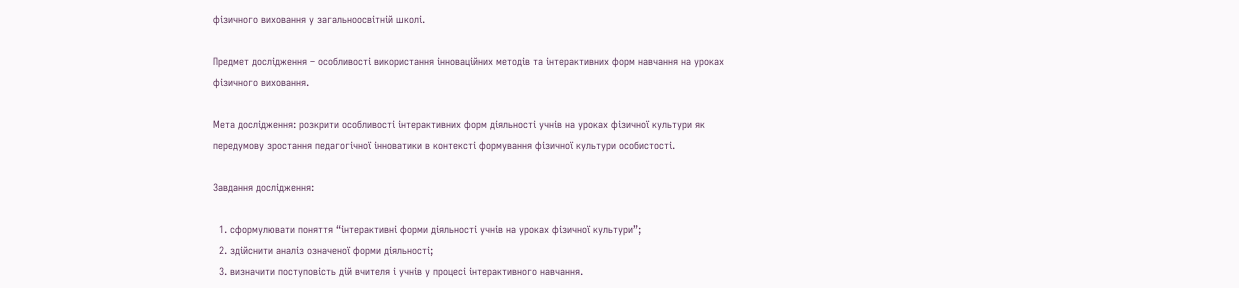фізичного виховання у загальноосвітній школі.

Предмет дослідження – особливості використання інноваційних методів та інтерактивних форм навчання на уроках фізичного виховання.

Мета дослідження: розкрити особливості інтерактивних форм діяльності учнів на уроках фізичної культури як передумову зростання педагогічної інноватики в контексті формування фізичної культури особистості.

Завдання дослідження:

  1. сформулювати поняття “інтерактивні форми діяльності учнів на уроках фізичної культури”;
  2. здійснити аналіз означеної форми діяльності;
  3. визначити поступовість дій вчителя і учнів у процесі інтерактивного навчання.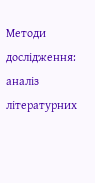Методи дослідження: аналіз літературних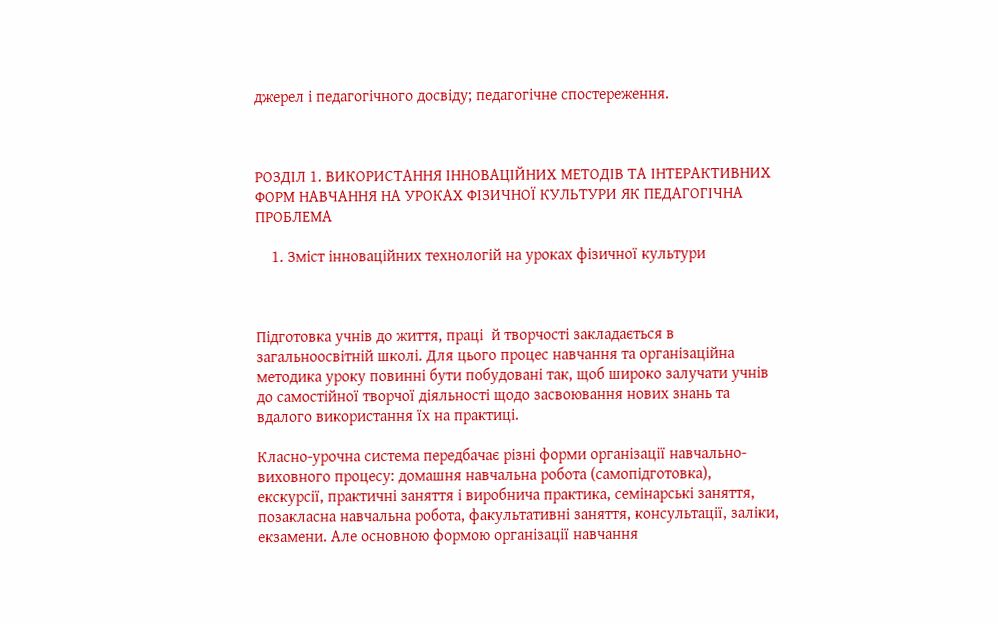джерел і педагогічного досвіду; педагогічне спостереження.



РОЗДІЛ 1. ВИКОРИСТАННЯ ІННОВАЦІЙНИХ МЕТОДІВ ТА ІНТЕРАКТИВНИХ ФОРМ НАВЧАННЯ НА УРОКАХ ФІЗИЧНОЇ КУЛЬТУРИ ЯК ПЕДАГОГІЧНА ПРОБЛЕМА

    1. Зміст інноваційних технологій на уроках фізичної культури



Підготовка учнів до життя, праці  й творчості закладається в загальноосвітній школі. Для цього процес навчання та організаційна методика уроку повинні бути побудовані так, щоб широко залучати учнів до самостійної творчої діяльності щодо засвоювання нових знань та вдалого використання їх на практиці.

Класно-урочна система передбачає різні форми організації навчально-виховного процесу: домашня навчальна робота (самопідготовка), екскурсії, практичні заняття і виробнича практика, семінарські заняття, позакласна навчальна робота, факультативні заняття, консультації, заліки, екзамени. Але основною формою організації навчання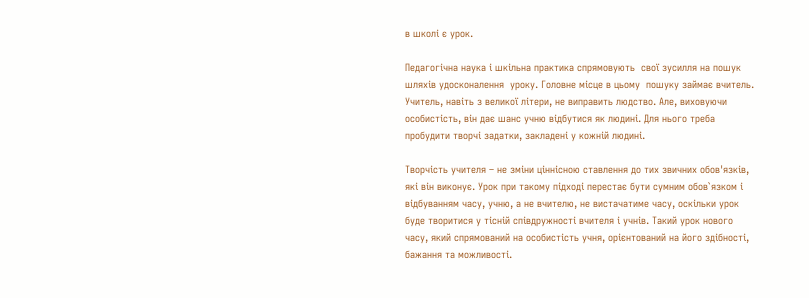в школі є урок.

Педагогічна наука і шкільна практика спрямовують  свої зусилля на пошук шляхів удосконалення  уроку. Головне місце в цьому  пошуку займає вчитель. Учитель, навіть з великої літери, не виправить людство. Але, виховуючи особистість, він дає шанс учню відбутися як людині. Для нього треба пробудити творчі задатки, закладені у кожній людині.

Творчість учителя – не зміни ціннісною ставлення до тих звичних обов'язків, які він виконує. Урок при такому підході перестає бути сумним обов`язком і відбуванням часу, учню, а не вчителю, не вистачатиме часу, оскільки урок буде творитися у тісній співдружності вчителя і учнів. Такий урок нового часу, який спрямований на особистість учня, орієнтований на його здібності, бажання та можливості.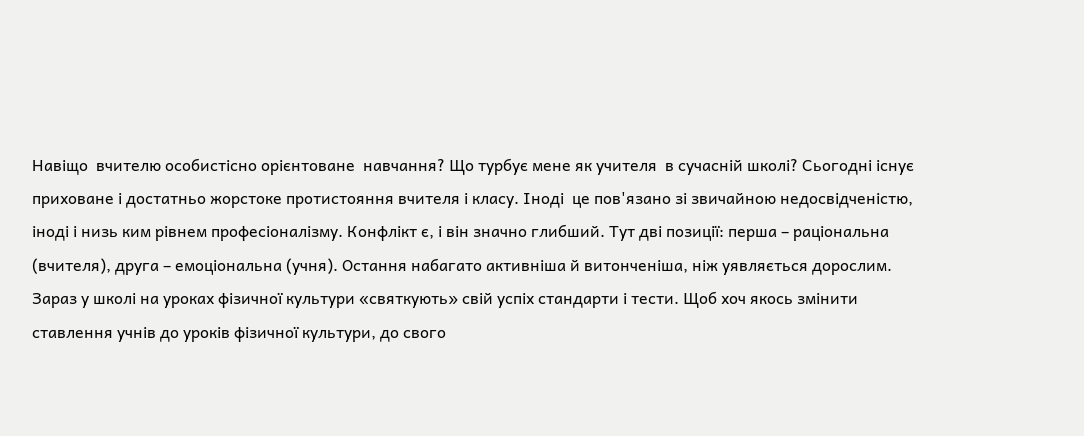Навіщо  вчителю особистісно орієнтоване  навчання? Що турбує мене як учителя  в сучасній школі? Сьогодні існує  приховане і достатньо жорстоке протистояння вчителя і класу. Іноді  це пов'язано зі звичайною недосвідченістю, іноді і низь ким рівнем професіоналізму. Конфлікт є, і він значно глибший. Тут дві позиції: перша – раціональна (вчителя), друга – емоціональна (учня). Остання набагато активніша й витонченіша, ніж уявляється дорослим. Зараз у школі на уроках фізичної культури «святкують» свій успіх стандарти і тести. Щоб хоч якось змінити ставлення учнів до уроків фізичної культури, до свого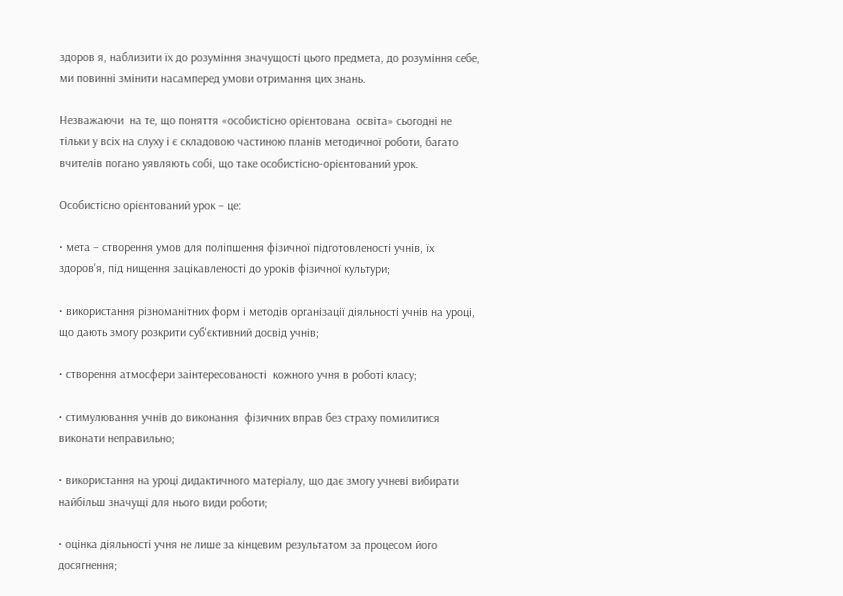здоров я, наблизити їх до розуміння значущості цього предмета, до розуміння себе, ми повинні змінити насамперед умови отримання цих знань.

Незважаючи  на те, що поняття «особистісно орієнтована  освіта» сьогодні не тільки у всіх на слуху і є складовою частиною планів методичної роботи, багато вчителів погано уявляють собі, що таке особистісно-орієнтований урок.

Особистісно орієнтований урок – це:

• мета – створення умов для поліпшення фізичної підготовленості учнів, їх здоров'я, під нищення зацікавленості до уроків фізичної культури;

• використання різноманітних форм і методів організації діяльності учнів на уроці, що дають змогу розкрити суб'єктивний досвід учнів;

• створення атмосфери заінтересованості  кожного учня в роботі класу;

• стимулювання учнів до виконання  фізичних вправ без страху помилитися виконати неправильно;

• використання на уроці дидактичного матеріалу, що дає змогу учневі вибирати найбільш значущі для нього види роботи;

• оцінка діяльності учня не лише за кінцевим результатом за процесом його досягнення;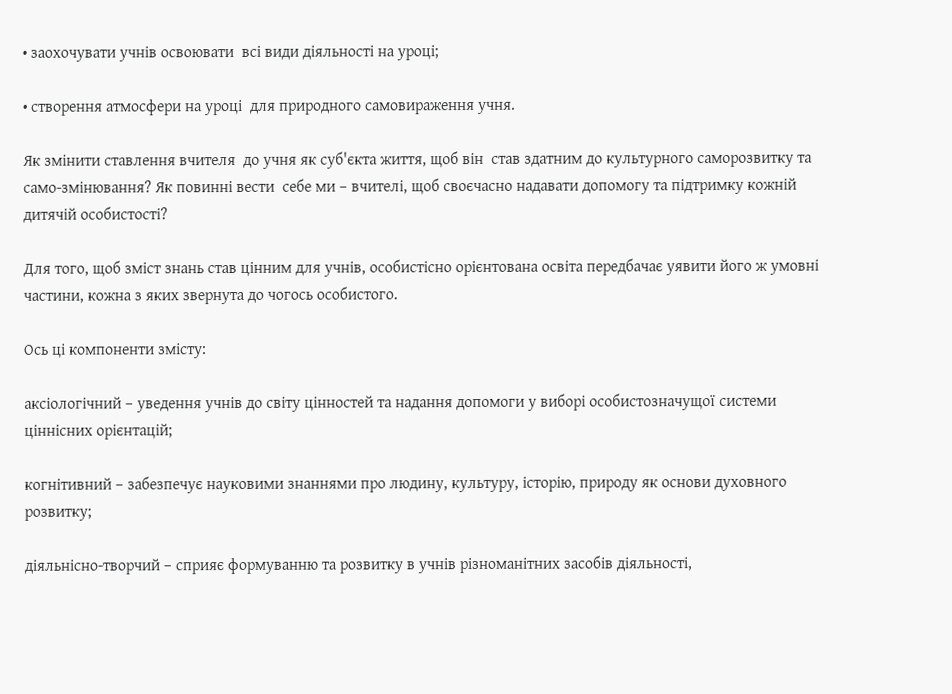• заохочувати учнів освоювати  всі види діяльності на уроці;

• створення атмосфери на уроці  для природного самовираження учня.

Як змінити ставлення вчителя  до учня як суб'єкта життя, щоб він  став здатним до культурного саморозвитку та само-змінювання? Як повинні вести  себе ми – вчителі, щоб своєчасно надавати допомогу та підтримку кожній дитячій особистості?

Для того, щоб зміст знань став цінним для учнів, особистісно орієнтована освіта передбачає уявити його ж умовні частини, кожна з яких звернута до чогось особистого.

Ось ці компоненти змісту:

аксіологічний – уведення учнів до світу цінностей та надання допомоги у виборі особистозначущої системи ціннісних орієнтацій;

когнітивний – забезпечує науковими знаннями про людину, культуру, історію, природу як основи духовного розвитку;

діяльнісно-творчий – сприяє формуванню та розвитку в учнів різноманітних засобів діяльності,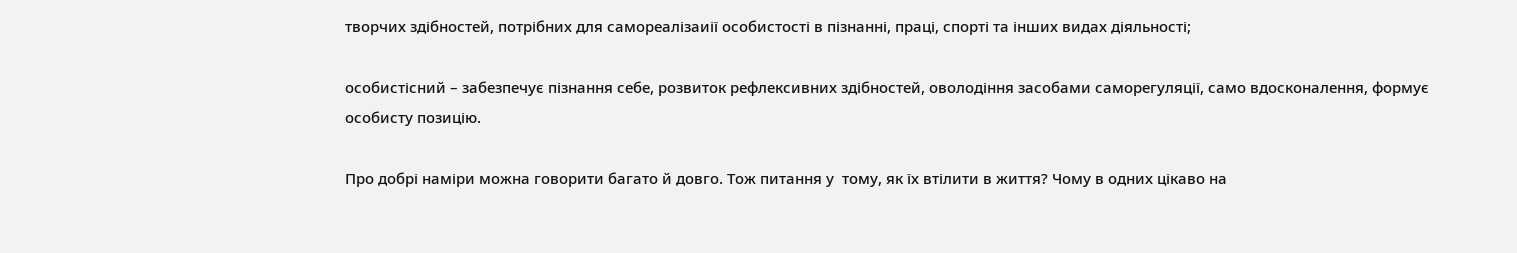творчих здібностей, потрібних для самореалізаиії особистості в пізнанні, праці, спорті та інших видах діяльності;

особистісний – забезпечує пізнання себе, розвиток рефлексивних здібностей, оволодіння засобами саморегуляції, само вдосконалення, формує особисту позицію.

Про добрі наміри можна говорити багато й довго. Тож питання у  тому, як їх втілити в життя? Чому в одних цікаво на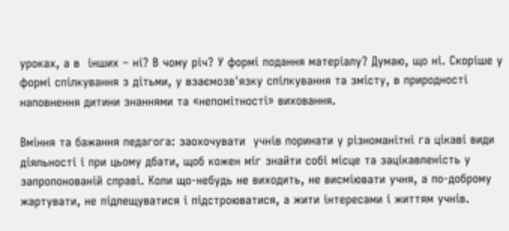уроках, а в  інших – ні? В чому річ? У формі подання матеріалу? Думаю, що ні. Скоріше у формі спілкування з дітьми, у взаємозв'язку спілкування та змісту, в природності наповнення дитини знаннями та «непомітності» виховання.

Вміння та бажання педагога: заохочувати  учнів поринати у різноманітні га цікаві види діяльності і при цьому дбати, щоб кожен міг знайти собі місце та зацікавленість у запропонованій справі. Коли що-небудь не виходить, не висміювати учня, а по-доброму жартувати, не підлещуватися і підстроюватися, а жити інтересами і життям учнів.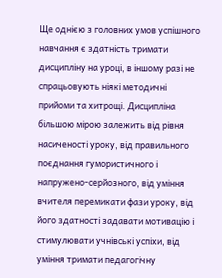Ще однією з головних умов успішного  навчання є здатність тримати  дисципліну на уроці, в іншому разі не спрацьовують ніякі методичні прийоми та хитрощі. Дисципліна більшою мірою залежить від рівня насиченості уроку, від правильного поєднання гумористичного і напружено-серйозного, від уміння вчителя перемикати фази уроку, від його здатності задавати мотивацію і стимулювати учнівські успіхи, від уміння тримати педагогічну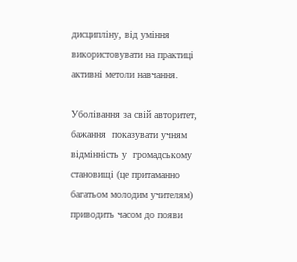дисципліну, від уміння використовувати на практиці активні метоли навчання.

Уболівання за свій авторитет, бажання  показувати учням відмінність у  громадському становищі (це притаманно багатьом молодим учителям) приводить часом до появи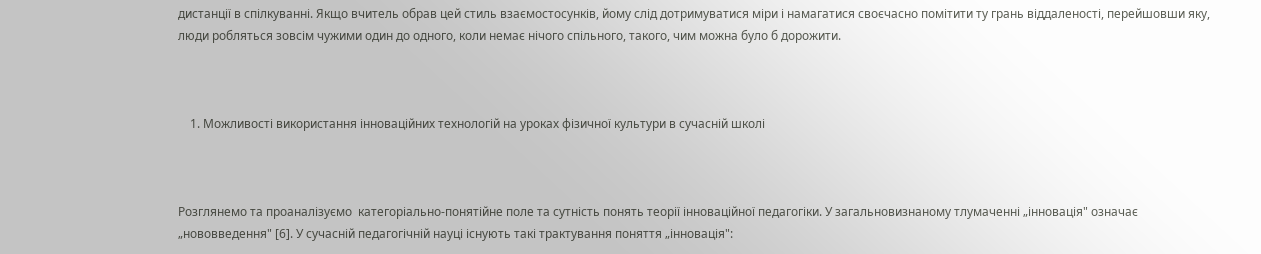дистанції в спілкуванні. Якщо вчитель обрав цей стиль взаємостосунків, йому слід дотримуватися міри і намагатися своєчасно помітити ту грань віддаленості, перейшовши яку, люди робляться зовсім чужими один до одного, коли немає нічого спільного, такого, чим можна було б дорожити.



    1. Можливості використання інноваційних технологій на уроках фізичної культури в сучасній школі



Розглянемо та проаналізуємо  категоріально-понятійне поле та сутність понять теорії інноваційної педагогіки. У загальновизнаному тлумаченні „інновація" означає „нововведення" [6]. У сучасній педагогічній науці існують такі трактування поняття „інновація":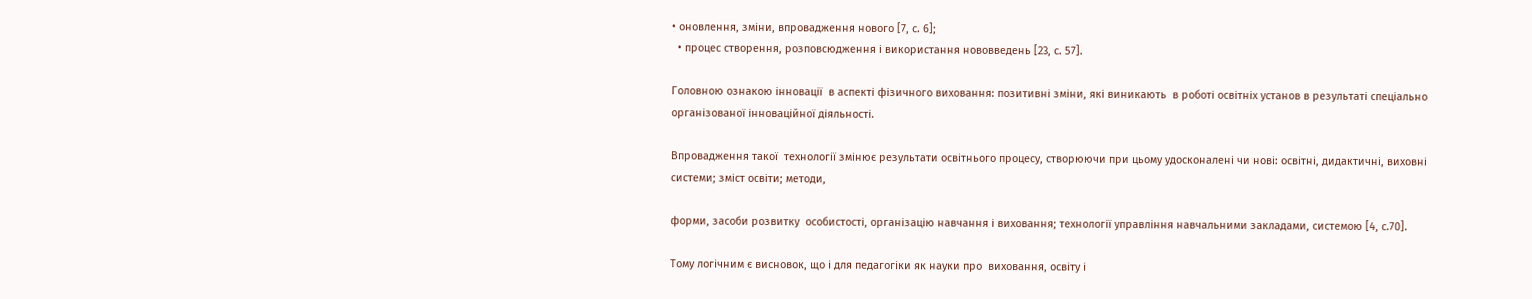• оновлення, зміни, впровадження нового [7, с. 6];
  • процес створення, розповсюдження і використання нововведень [23, с. 57].

Головною ознакою інновації  в аспекті фізичного виховання: позитивні зміни, які виникають  в роботі освітніх установ в результаті спеціально організованої інноваційної діяльності.

Впровадження такої  технології змінює результати освітнього процесу, створюючи при цьому удосконалені чи нові: освітні, дидактичні, виховні системи; зміст освіти; методи,

форми, засоби розвитку  особистості, організацію навчання і виховання; технології управління навчальними закладами, системою [4, с.70].

Тому логічним є висновок, що і для педагогіки як науки про  виховання, освіту і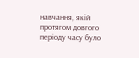навчання, якій протягом довгого періоду часу було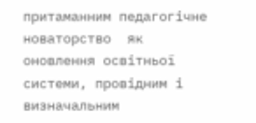притаманним педагогічне новаторство  як оновлення освітньої системи, провідним і визначальним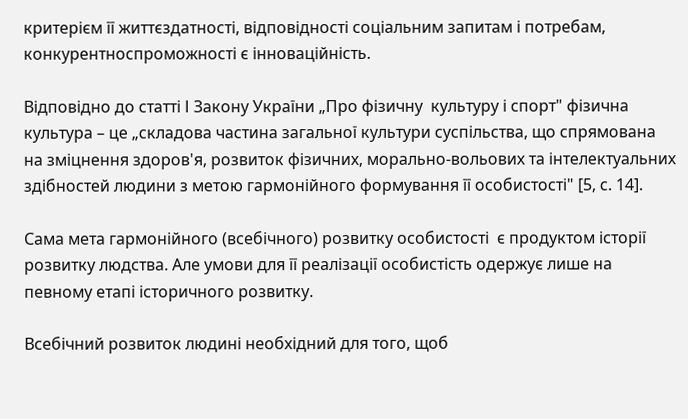критерієм її життєздатності, відповідності соціальним запитам і потребам, конкурентноспроможності є інноваційність.

Відповідно до статті І Закону України „Про фізичну  культуру і спорт" фізична культура – це „складова частина загальної культури суспільства, що спрямована на зміцнення здоров'я, розвиток фізичних, морально-вольових та інтелектуальних здібностей людини з метою гармонійного формування її особистості" [5, с. 14].

Сама мета гармонійного (всебічного) розвитку особистості  є продуктом історії розвитку людства. Але умови для її реалізації особистість одержує лише на певному етапі історичного розвитку.

Всебічний розвиток людині необхідний для того, щоб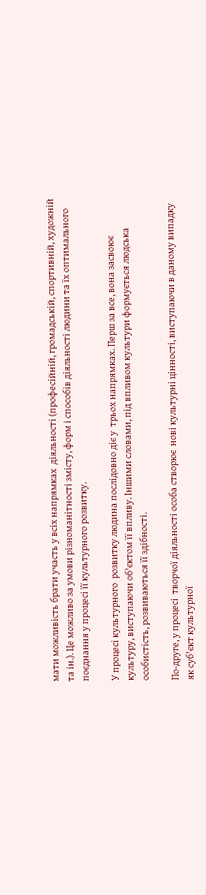мати можливість брати участь у всіх напрямках  діяльності (професійній, громадській, спортивній, художній та ін.). Це можливо за умови різноманітності змісту, форм і способів діяльності людини та їх оптимального поєднання у процесі її культурного розвитку.

У процесі культурного  розвитку людина послідовно діє у  трьох напрямках. Перш за все, вона засвоює культуру, виступаючи об'єктом її впливу. Іншими словами, під впливом культури формується людська особистість, розвиваються її здібності.

По-друге, у процесі  творчої діяльності особа створює  нові культурні цінності, виступаючи в даному випадку як суб'єкт культурної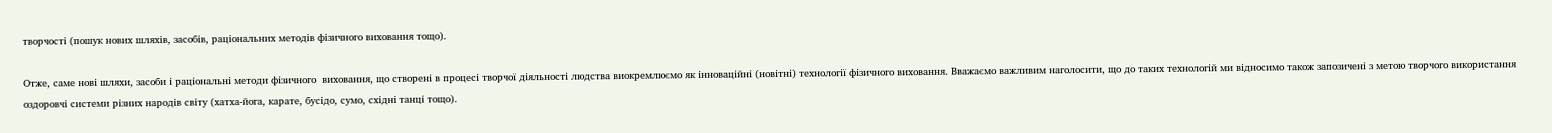творчості (пошук нових шляхів, засобів, раціональних методів фізичного виховання тощо).

Отже, саме нові шляхи, засоби і раціональні методи фізичного  виховання, що створені в процесі творчої діяльності людства виокремлюємо як інноваційні (новітні) технології фізичного виховання. Вважаємо важливим наголосити, що до таких технологій ми відносимо також запозичені з метою творчого використання оздоровчі системи різних народів світу (хатха-йога, карате, бусідо, сумо, східні танці тощо).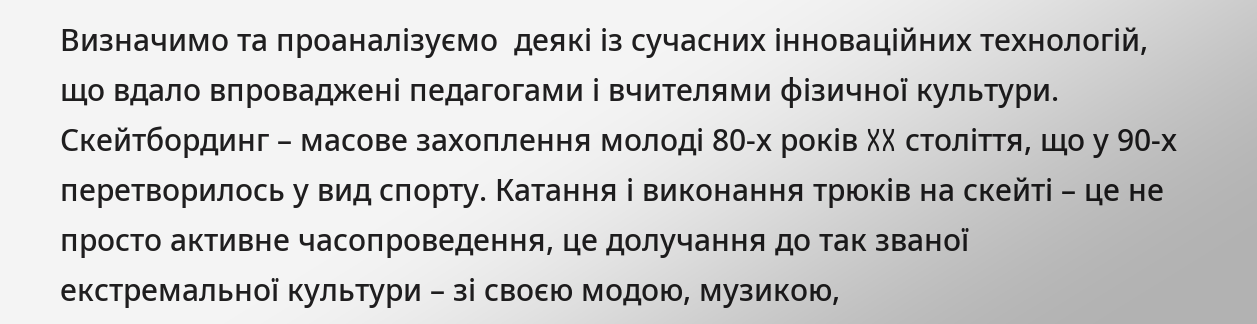Визначимо та проаналізуємо  деякі із сучасних інноваційних технологій, що вдало впроваджені педагогами і вчителями фізичної культури. Скейтбординг – масове захоплення молоді 80-х років XX століття, що у 90-х перетворилось у вид спорту. Катання і виконання трюків на скейті – це не просто активне часопроведення, це долучання до так званої екстремальної культури – зі своєю модою, музикою,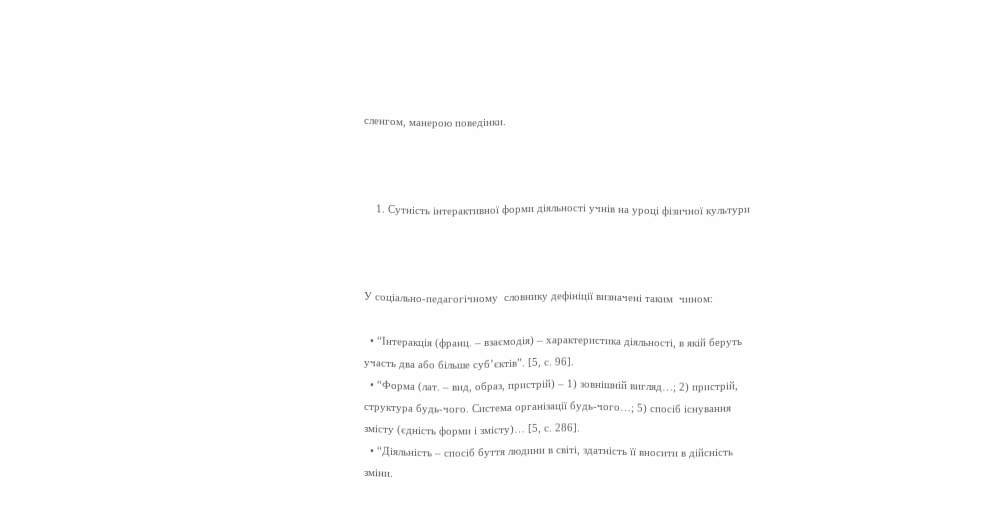сленгом, манерою поведінки.



    1. Сутність інтерактивної форми діяльності учнів на уроці фізичної культури



У соціально-педагогічному  словнику дефініції визначені таким  чином:

  • “Інтеракція (франц. – взаємодія) – характеристика діяльності, в якій беруть участь два або більше суб’єктів”. [5, с. 96].
  • “Форма (лат. – вид, образ, пристрій) – 1) зовнішній вигляд…; 2) пристрій, структура будь-чого. Система організації будь-чого…; 5) спосіб існування змісту (єдність форми і змісту)… [5, с. 286].
  • “Діяльність – спосіб буття людини в світі, здатність її вносити в дійсність зміни.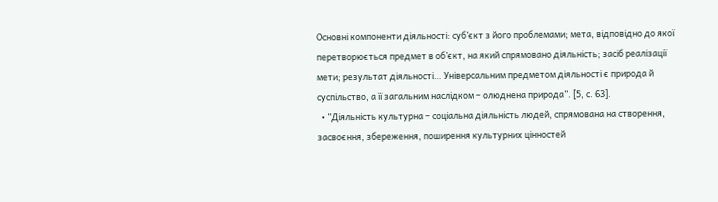Основні компоненти діяльності: суб’єкт з його проблемами; мета, відповідно до якої перетворюється предмет в об’єкт, на який спрямовано діяльність; засіб реалізації мети; результат діяльності… Універсальним предметом діяльності є природа й суспільство, а її загальним наслідком – олюднена природа”. [5, с. 63].
  • ”Діяльність культурна – соціальна діяльність людей, спрямована на створення, засвоєння, збереження, поширення культурних цінностей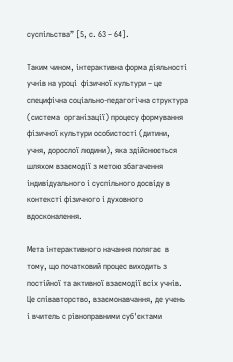суспільства” [5, с. 63 – 64].

Таким чином, інтерактивна форма діяльності учнів на уроці  фізичної культури – це специфічна соціально-педагогічна структура (система  організації) процесу формування фізичної культури особистості (дитини, учня, дорослої людини), яка здійснюється шляхом взаємодії з метою збагачення індивідуального і суспільного досвіду в контексті фізичного і духовного вдосконалення.

Мета інтерактивного начання полягає  в тому, що початковий процес виходить з постійної та активної взаємодії всіх учнів. Це співавторство, взаємонавчання, де учень і вчитель с рівноправними суб'єктами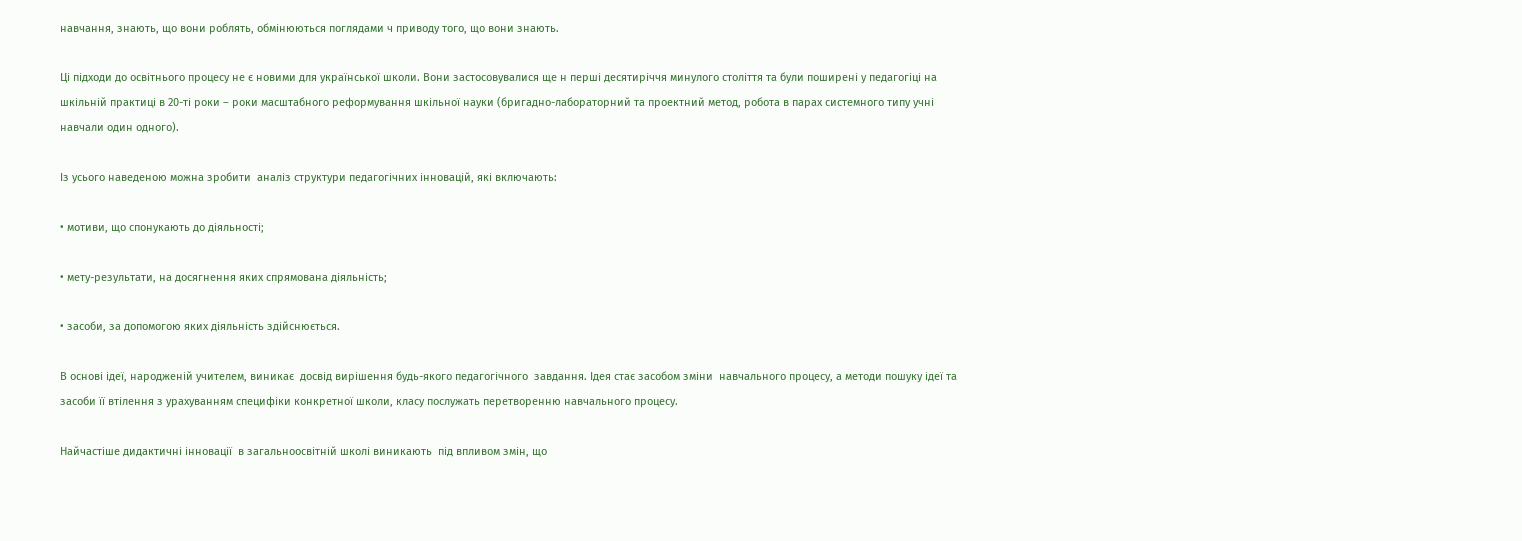навчання, знають, що вони роблять, обмінюються поглядами ч приводу того, що вони знають.

Ці підходи до освітнього процесу не є новими для української школи. Вони застосовувалися ще н перші десятиріччя минулого століття та були поширені у педагогіці на шкільній практиці в 20-ті роки – роки масштабного реформування шкільної науки (бригадно-лабораторний та проектний метод, робота в парах системного типу учні навчали один одного).

Із усього наведеною можна зробити  аналіз структури педагогічних інновацій, які включають:

• мотиви, що спонукають до діяльності;

• мету-результати, на досягнення яких спрямована діяльність;

• засоби, за допомогою яких діяльність здійснюється.

В основі ідеї, народженій учителем, виникає  досвід вирішення будь-якого педагогічного  завдання. Ідея стає засобом зміни  навчального процесу, а методи пошуку ідеї та засоби її втілення з урахуванням специфіки конкретної школи, класу послужать перетворенню навчального процесу.

Найчастіше дидактичні інновації  в загальноосвітній школі виникають  під впливом змін, що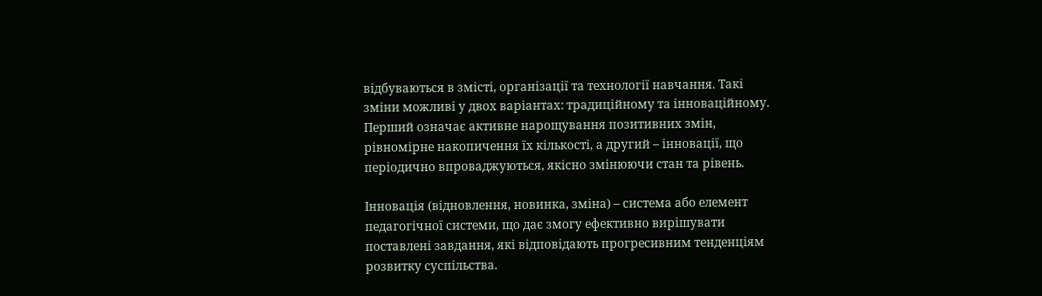відбуваються в змісті, організації та технології навчання. Такі зміни можливі у двох варіантах: традиційному та інноваційному. Перший означає активне нарощування позитивних змін, рівномірне накопичення їх кількості, а другий – інновації, що періодично впроваджуються, якісно змінюючи стан та рівень.

Інновація (відновлення, новинка, зміна) – система або елемент педагогічної системи, що дає змогу ефективно вирішувати поставлені завдання, які відповідають прогресивним тенденціям розвитку суспільства.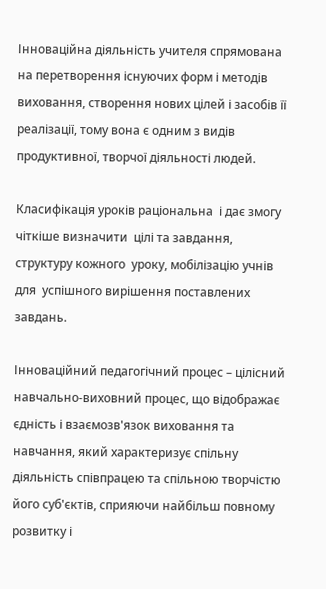Інноваційна діяльність учителя спрямована на перетворення існуючих форм і методів  виховання, створення нових цілей і засобів її реалізації, тому вона є одним з видів продуктивної, творчої діяльності людей.

Класифікація уроків раціональна  і дає змогу чіткіше визначити  цілі та завдання, структуру кожного  уроку, мобілізацію учнів для  успішного вирішення поставлених завдань.

Інноваційний педагогічний процес – цілісний навчально-виховний процес, що відображає єдність і взаємозв'язок виховання та навчання, який характеризує спільну діяльність співпрацею та спільною творчістю його суб'єктів, сприяючи найбільш повному розвитку і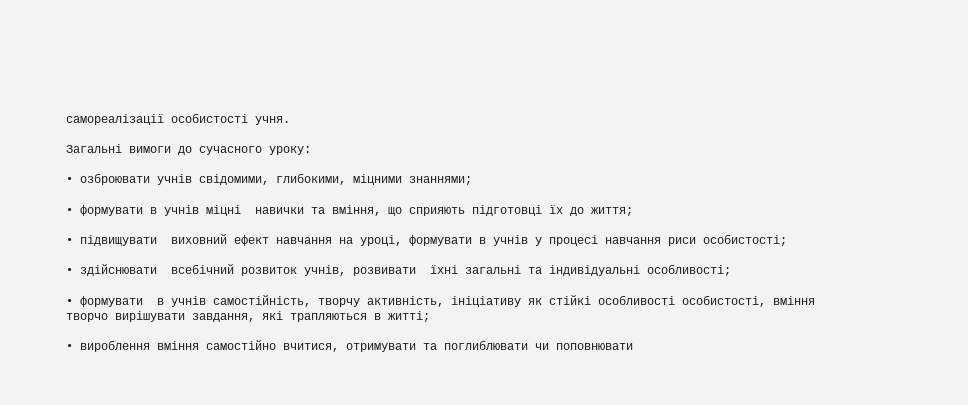самореалізації особистості учня.

Загальні вимоги до сучасного уроку:

• озброювати учнів свідомими, глибокими, міцними знаннями;

• формувати в учнів міцні  навички та вміння, що сприяють підготовці їх до життя;

• підвищувати  виховний ефект навчання на уроці, формувати в учнів у процесі навчання риси особистості;

• здійснювати  всебічний розвиток учнів, розвивати  їхні загальні та індивідуальні особливості;

• формувати  в учнів самостійність, творчу активність, ініціативу як стійкі особливості особистості, вміння творчо вирішувати завдання, які трапляються в житті;

• вироблення вміння самостійно вчитися, отримувати та поглиблювати чи поповнювати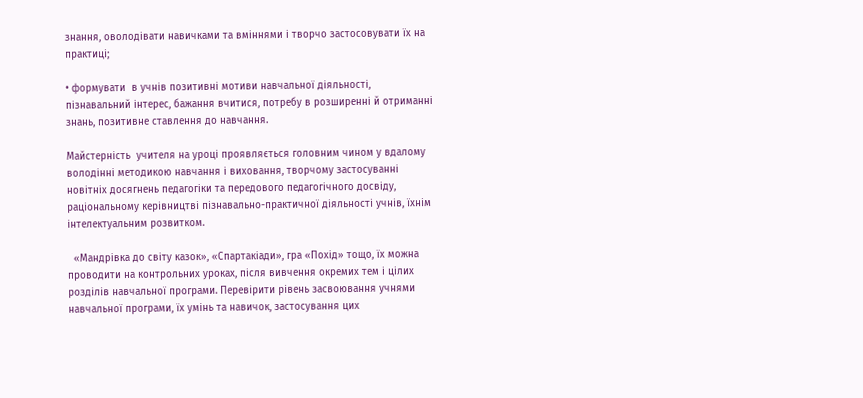знання, оволодівати навичками та вміннями і творчо застосовувати їх на практиці;

• формувати  в учнів позитивні мотиви навчальної діяльності, пізнавальний інтерес, бажання вчитися, потребу в розширенні й отриманні знань, позитивне ставлення до навчання.

Майстерність  учителя на уроці проявляється головним чином у вдалому володінні методикою навчання і виховання, творчому застосуванні новітніх досягнень педагогіки та передового педагогічного досвіду, раціональному керівництві пізнавально-практичної діяльності учнів, їхнім інтелектуальним розвитком.

  «Мандрівка до світу казок», «Спартакіади», гра «Похід» тощо, їх можна проводити на контрольних уроках, після вивчення окремих тем і цілих розділів навчальної програми. Перевірити рівень засвоювання учнями навчальної програми, їх умінь та навичок, застосування цих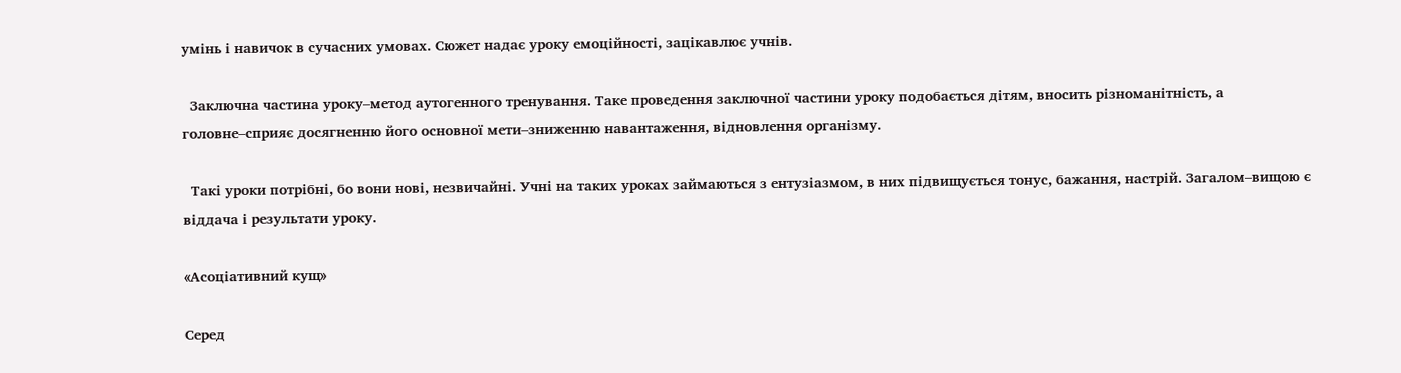умінь і навичок в сучасних умовах. Сюжет надає уроку емоційності, зацікавлює учнів.

  Заключна частина уроку–метод аутогенного тренування. Таке проведення заключної частини уроку подобається дітям, вносить різноманітність, а головне–сприяє досягненню його основної мети–зниженню навантаження, відновлення організму.

  Такі уроки потрібні, бо вони нові, незвичайні. Учні на таких уроках займаються з ентузіазмом, в них підвищується тонус, бажання, настрій. Загалом–вищою є віддача і результати уроку.

«Асоціативний кущ»

Серед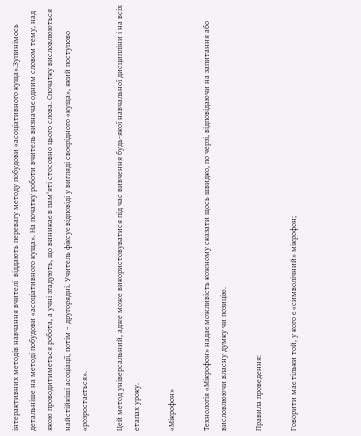інтерактивних методів навчання вчителі  віддають перевагу методу побудови «асоціативного куща».Зупинімось детальніше на методі побудови «асоціативного куща». На початку роботи вчитель визначає одним словом тему, над якою проводитиметься робота, а учні згадують, що виникає в пам'яті стосовно цього слова. Спочатку висловлюються найстійкіші асоціації, потім – другорядні. Учитель фіксує відповіді у вигляді своєрідного «куща», який поступово «розростається».

Цей метод універсальний, адже може використовуватися під час вивчення будь-якої навчальної дисципліни і на всіх етапах уроку.

«Мікрофон»

Технологія «Мікрофон» надає можливість кожному сказати щось швидко, по черзі, відповідаючи на запитання або висловлюючи власну думку чи позицію.

Правила проведення:

Говорити має тільки той, у кого є «символічний» мікрофон;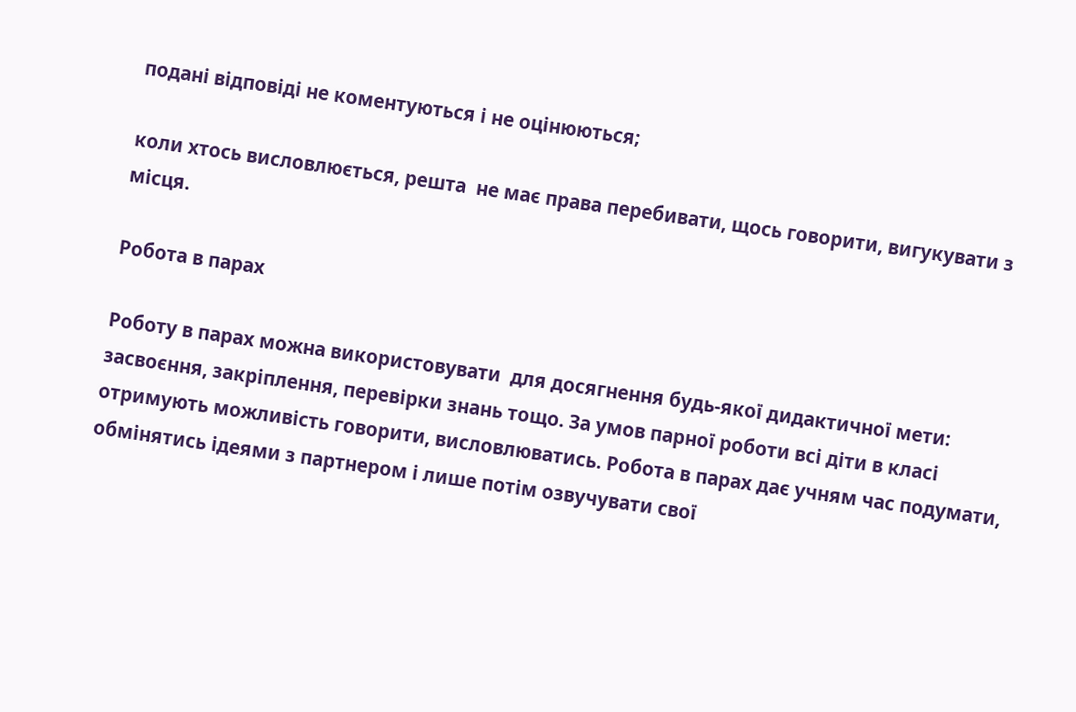подані відповіді не коментуються і не оцінюються;

коли хтось висловлюється, решта  не має права перебивати, щось говорити, вигукувати з місця.

Робота в парах

Роботу в парах можна використовувати  для досягнення будь-якої дидактичної мети: засвоєння, закріплення, перевірки знань тощо. За умов парної роботи всі діти в класі отримують можливість говорити, висловлюватись. Робота в парах дає учням час подумати, обмінятись ідеями з партнером і лише потім озвучувати свої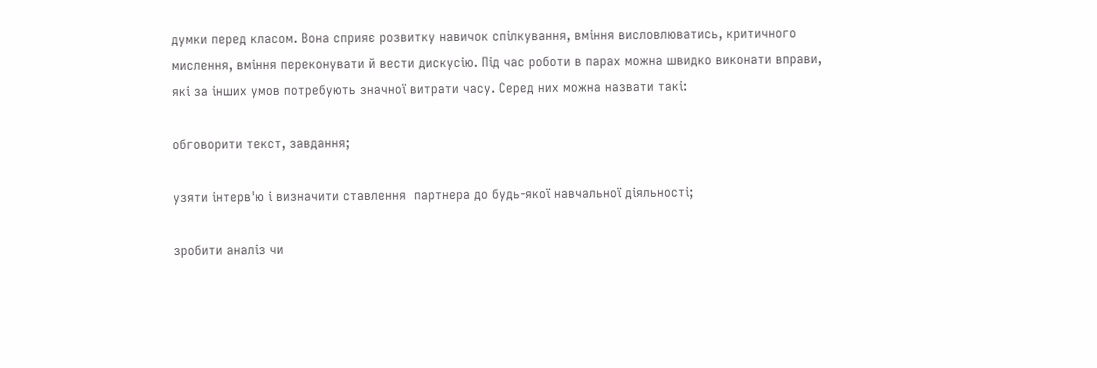думки перед класом. Вона сприяє розвитку навичок спілкування, вміння висловлюватись, критичного мислення, вміння переконувати й вести дискусію. Під час роботи в парах можна швидко виконати вправи, які за інших умов потребують значної витрати часу. Серед них можна назвати такі:

обговорити текст, завдання;

узяти інтерв'ю і визначити ставлення  партнера до будь-якої навчальної діяльності;

зробити аналіз чи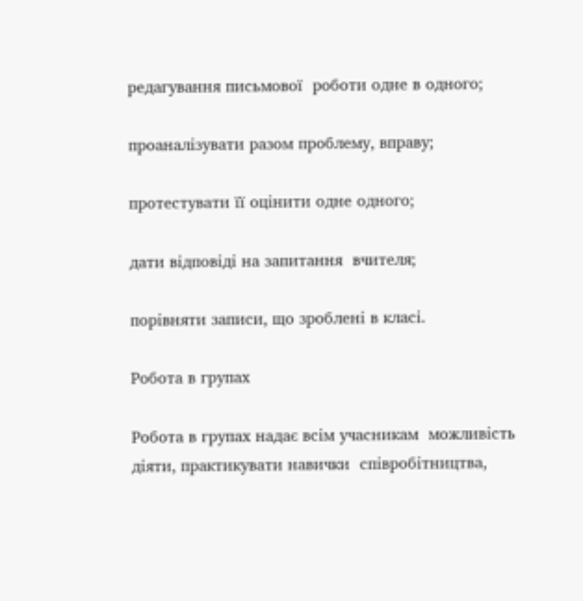редагування письмової  роботи одне в одного;

проаналізувати разом проблему, вправу;

протестувати її оцінити одне одного;

дати відповіді на запитання  вчителя;

порівняти записи, що зроблені в класі.

Робота в групах

Робота в групах надає всім учасникам  можливість діяти, практикувати навички  співробітництва,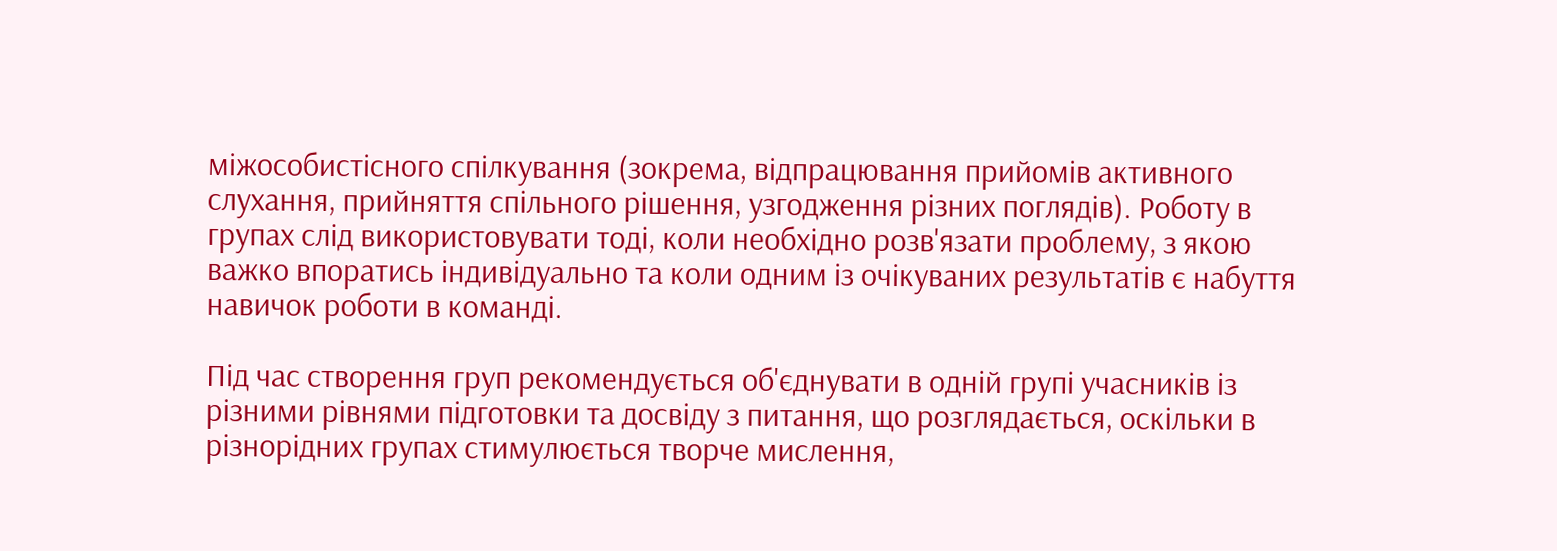міжособистісного спілкування (зокрема, відпрацювання прийомів активного слухання, прийняття спільного рішення, узгодження різних поглядів). Роботу в групах слід використовувати тоді, коли необхідно розв'язати проблему, з якою важко впоратись індивідуально та коли одним із очікуваних результатів є набуття навичок роботи в команді.

Під час створення груп рекомендується об'єднувати в одній групі учасників із різними рівнями підготовки та досвіду з питання, що розглядається, оскільки в різнорідних групах стимулюється творче мислення,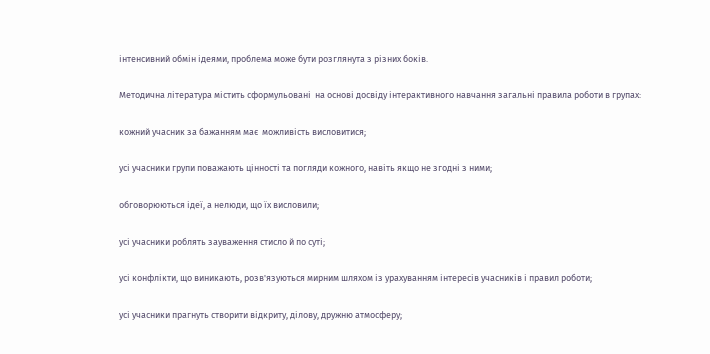інтенсивний обмін ідеями, проблема може бути розглянута з різних боків.

Методична література містить сформульовані  на основі досвіду інтерактивного навчання загальні правила роботи в групах:

кожний учасник за бажанням має  можливість висловитися;

усі учасники групи поважають цінності та погляди кожного, навіть якщо не згодні з ними;

обговорюються ідеї, а нелюди, що їх висловили;

усі учасники роблять зауваження стисло й по суті;

усі конфлікти, що виникають, розв'язуються мирним шляхом із урахуванням інтересів учасників і правил роботи;

усі учасники прагнуть створити відкриту, ділову, дружню атмосферу;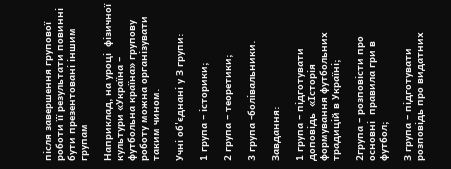після завершення групової роботи її результати повинні бути презентовані іншим групам

Наприклад, на уроці  фізичної культури «Україна – футбольна країна» групову роботу можна організувати таким чином.

Учні об'єднані у З групи:

1 група – історики;

2 група – теоретики;

3 група -болівальники.

Завдання:

1 група – підготувати доповідь  «Історія формування футбольних  традицій в Україні;

2група – розповісти про основні  правила гри в футбол;

З група – підготувати розповідь про видатних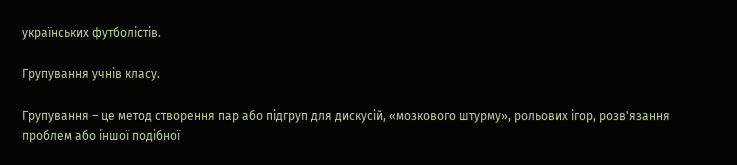українських футболістів.

Групування учнів класу.

Групування – це метод створення пар або підгруп для дискусій, «мозкового штурму», рольових ігор, розв'язання проблем або іншої подібної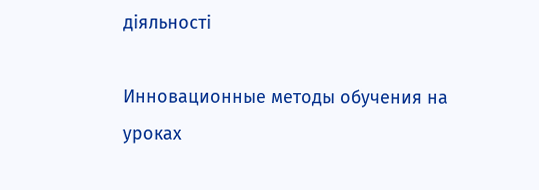діяльності

Инновационные методы обучения на уроках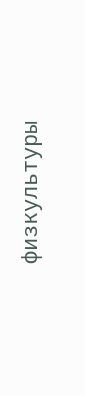физкультуры